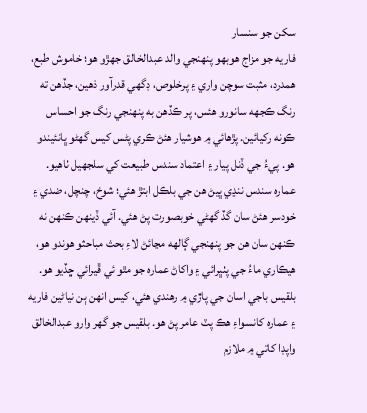سکن جو سنسار
فاريه جو مزاج هوبهو پنهنجي والد عبدالخالق جهڙو هو؛ خاموش طبع، همدرد، مثبت سوچن واري ۽ پرخلوص، ڊگهي قدرآور ذهين، جڏهن ته رنگ ڪجهه سانورو هئس، پر ڪڏهن به پنهنجي رنگ جو احساس ڪونه رکيائين. پڙهائي ۾ هوشيار هئڻ ڪري پڻس کيس گهڻو ڀانئيندو هو. پيءُ جي ڏنل پيار ۽ اعتماد سندس طبيعت کي سلجهيل ٺاهيو. عماره سندس ننڍي ڀيڻ هن جي بلڪل ابتڙ هئي؛ شوخ، چنچل، ضدي ۽ خودسر هئڻ سان گڏ گهڻي خوبصورت پڻ هئي. آئي ڏينهن ڪنهن نه ڪنهن سان هن جو پنهنجي ڳالهه مڃائڻ لاءِ بحث مباحثو هوندو هو، هيڪاري ماءُ جي پٺڀرائي ۽ واکاڻ عماره جو مٿو ئي ڦيرائي ڇڏيو هو.
بلقيس باجي اسان جي پاڙي ۾ رهندي هئي، کيس انهن ٻن نياڻين فاريه ۽ عماره کانسواءِ هڪ پٽ عامر پڻ هو. بلقيس جو گهر وارو عبدالخالق واپڊا کاتي ۾ ملازم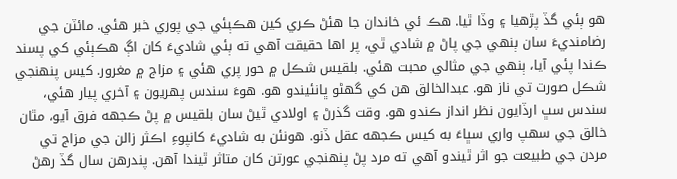هو ٻئي گڏ پڙهيا ۽ وڏا ٿيا. هڪ ئي خاندان جا هئڻ ڪري کين هڪٻئي جي پوري خبر هئي. مائٽن جي رضامنديءَ سان ٻنهي جي پاڻ ۾ شادي ٿي، پر اها حقيقت آهي ته ٻئي شاديءَ کان اڳ هڪٻئي کي پسند ڪندا پئي آيا، ٻنهي جي مثالي محبت هئي. بلقيس شڪل ۾ حور پري هئي ۽ مزاج ۾ مغرور. کيس پنهنجي شڪل صورت تي ناز هو. عبدالخالق هن کي گھڻو ڀانئيندو هو. هوءَ سندس پهريون ۽ آخري پيار هئي، سندس سڀ ارڏايون نظر انداز ڪندو هو. وقت گذرڻ ۽ اولادي ٿيڻ سان بلقيس ۾ پڻ ڪجهه فرق آيو، مٿان خالق جي سهپ واري سڀاءَ به کيس ڪجهه عقل ڏنو. هونئن به شاديءَ کانپوءِ اڪثر زالن جي مزاج تي مردن جي طبيعت جو اثر ٿيندو آهي ته مرد پڻ پنهنجي عورتن کان متاثر ٿيندا آهن. پندرهن سال گڏ رهڻ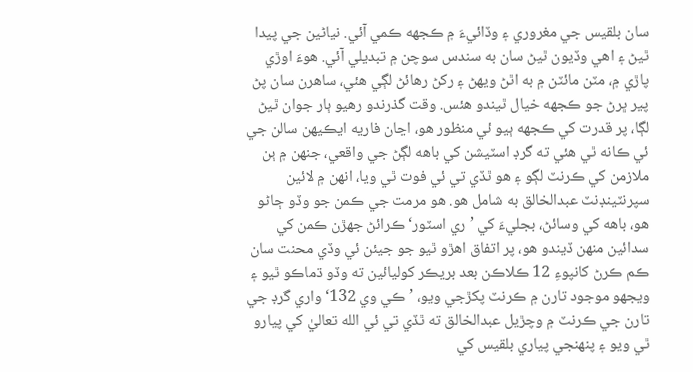سان بلقيس جي مغروري ۽ وڏائيءَ ۾ ڪجهه ڪمي آئي. نياڻين جي پيدا ٿيڻ ۽ اهي وڏيون ٿيڻ سان به سندس سوچن ۾ تبديلي آئي. هوءَ اوڙي پاڙي ۾، مٽن مائٽن ۾ به اٿڻ ويهڻ ۽ رکڻ رهائڻ لڳي هئي، ساهرن سان پڻ پير ڀرڻ جو ڪجهه خيال ٿيندو هئس. وقت گذرندو رهيو ٻار جوان ٿيڻ لڳا، پر قدرت کي ڪجهه ٻيو ئي منظور هو، اڃان فاريه ايڪيهن سالن جي ئي ڪانه ٿي هئي ته گرڊ اسٽيشن کي باهه لڳڻ جي واقعي، جنهن ۾ ٻن ملازمن کي ڪرنٽ لڳو ۽ هو ٿڏي تي ئي فوت ٿي ويا، انهن ۾ لائين سپرنٽينڊنٽ عبدالخالق به شامل هو. هو مرمت جي ڪمن جو وڏو ڄاڻو هو، باهه کي وسائڻ، بجليءَ کي ’ري اسٽور‘ ڪرائڻ جهڙن ڪمن کي سدائين منهن ڏيندو هو، پر اتفاق اهڙو ٿيو جو جيئن ئي وڏي محنت سان ڪم ڪرڻ کانپوءِ 12 ڪلاڪن بعد بريڪر کوليائين ته وڏو ڌماڪو ٿيو ۽ ويجهو موجود تارن ۾ ڪرنٽ پکڙجي ويو، ’ڪي وي 132‘ واري گرڊ جي تارن جي ڪرنٽ ۾ وچڙيل عبدالخالق ته ٿڏي تي ئي الله تعاليٰ کي پيارو ٿي ويو ۽ پنهنجي پياري بلقيس کي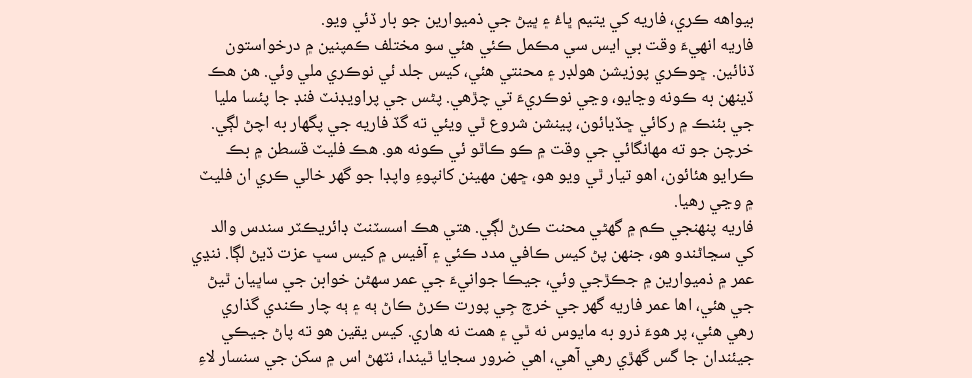بيواهه ڪري، فاريه کي يتيم ڀاءُ ۽ ڀيڻ جي ذميوارين جو بار ڏئي ويو.
فاريه انهيءَ وقت بي ايس سي مڪمل ڪئي هئي سو مختلف ڪمپنين ۾ درخواستون ڏنائين. ڇوڪري پوزيشن هولڊر ۽ محنتي هئي، کيس جلد ئي نوڪري ملي وئي. هن هڪ ڏينهن به ڪونه وڃايو، وڃي نوڪريءَ تي چڙهي. پڻس جي پراويڊنٽ فنڊ جا پئسا مليا جي بئنڪ ۾ رکائي ڇڏيائون، پينشن شروع ٿي ويئي ته گڏ فاريه جي پگهار به اچڻ لڳي. خرچن جو ته مهانگائي جي وقت ۾ ڪو ڪاٿو ئي ڪونه هو. هڪ فليٽ قسطن ۾ بڪ ڪرايو هئائون، اهو تيار ٿي ويو هو، ڇهن مهينن کانپوءِ واپڊا جو گهر خالي ڪري ان فليٽ ۾ وڃي رهيا.
فاريه پنهنجي ڪم ۾ گهڻي محنت ڪرڻ لڳي. هتي هڪ اسسٽنٽ ڊائريڪٽر سندس والد کي سڃاڻندو هو، جنهن پڻ کيس ڪافي مدد ڪئي ۽ آفيس ۾ کيس سڀ عزت ڏيڻ لڳا. ننڍي عمر ۾ ذميوارين ۾ جڪڙجي وئي، جيڪا جوانيءَ جي عمر سهڻن خوابن جي ساڀيان ٿيڻ جي هئي، اها عمر فاريه گهر جي خرچ جِي پورت ڪرڻ ڪاڻ ٻه ۽ ٻه چار ڪندي گذاري رهي هئي، پر هوءَ ذرو به مايوس نه ٿي ۽ همت نه هاري. کيس يقين هو ته پاڻ جيڪي جيئندان جا گس گهڙي رهي آهي، اهي ضرور سجايا ٿيندا، نٽهڻ اس ۾ سکن جي سنسار لاءِ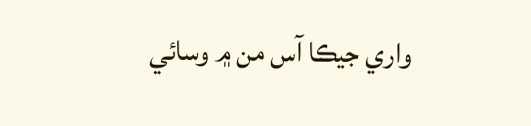واري جيڪا آس من ۾ وسائي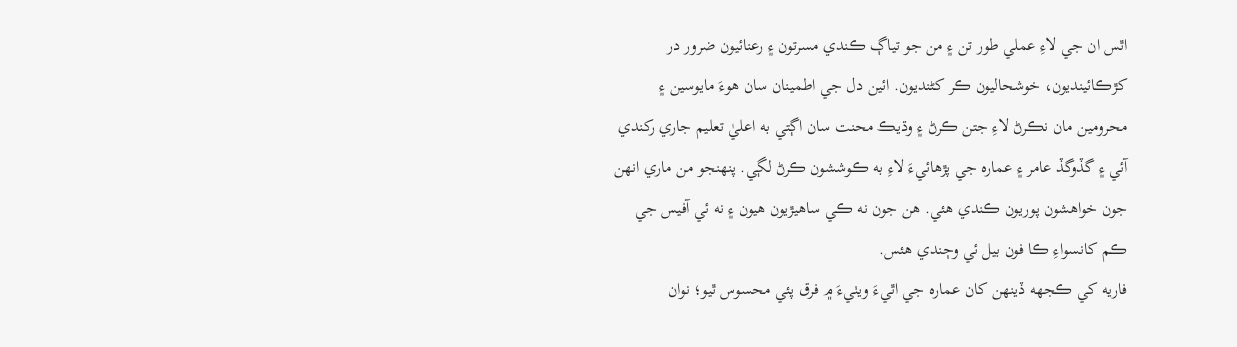اٿس ان جي لاءِ عملي طور تن ۽ من جو تياڳ ڪندي مسرتون ۽ رعنائيون ضرور در کڙڪائينديون، خوشحاليون ڪر کڻنديون. ائين دل جي اطمينان سان هوءَ مايوسين ۽ محرومين مان نڪرڻ لاءِ جتن ڪرڻ ۽ وڌيڪ محنت سان اڳتي به اعليٰ تعليم جاري رکندي آئي ۽ گڏوگڏ عامر ۽ عماره جي پڙهائيءَ لاءِ به ڪوششون ڪرڻ لڳي. پنهنجو من ماري انهن جون خواهشون پوريون ڪندي هئي. هن جون نه ڪي ساهيڙيون هيون ۽ نه ئي آفيس جي ڪم کانسواءِ ڪا فون بيل ئي وڄندي هئس.
فاريه کي ڪجهه ڏينهن کان عماره جي اٿيءَ ويٺيءَ ۾ فرق پئي محسوس ٿيو؛ نوان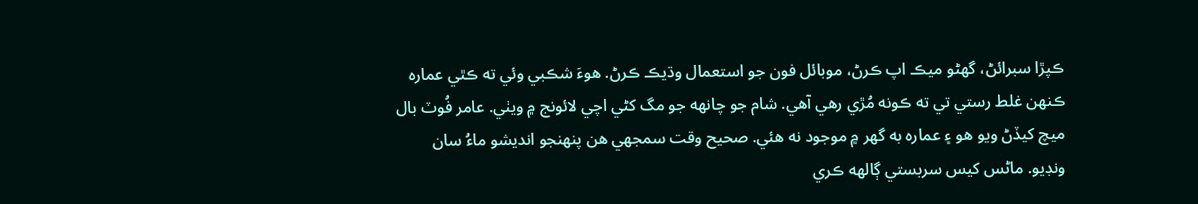ڪپڙا سبرائڻ، گهڻو ميڪ اپ ڪرڻ، موبائل فون جو استعمال وڌيڪ ڪرڻ. هوءَ شڪبي وئي ته ڪٿي عماره ڪنهن غلط رستي تي ته ڪونه مُڙي رهي آهي. شام جو چانهه جو مگ کڻي اچي لائونج ۾ ويٺي. عامر فُوٽ بال ميچ کيڏڻ ويو هو ۽ عماره به گهر ۾ موجود نه هئي. صحيح وقت سمجهي هن پنهنجو انديشو ماءُ سان ونڊيو. ماڻس کيس سربستي ڳالهه ڪري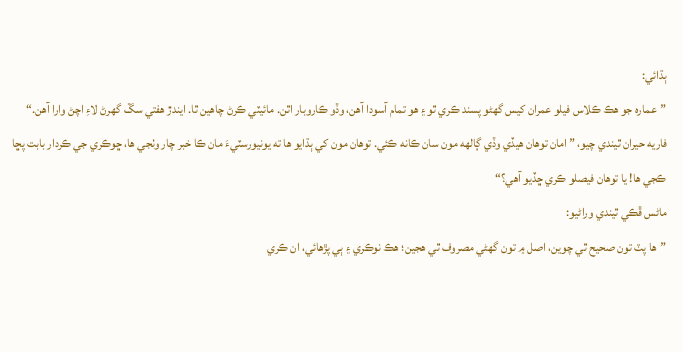ٻڌائي:
”عماره جو هڪ ڪلاس فيلو عمران کيس گهڻو پسند ڪري ٿو ۽ هو تمام آسودا آهن، وڏو ڪاروبار اٿن. مائيٽي ڪرڻ چاهين ٿا. ايندڙ هفتي سڱ گهرڻ لاءِ اچڻ وارا آهن.“
فاريه حيران ٿيندي چيو، ”امان توهان هيڏي وڏي ڳالهه مون سان ڪانه ڪئي. توهان مون کي ٻڌايو ها ته يونيورسٽيءَ مان ڪا خبر چار وٺجي ها، ڇوڪري جي ڪردار بابت پڇا ڪجي ها! يا توهان فيصلو ڪري ڇڏيو آهي؟“
ماڻس ڦڪي ٿيندي وراڻيو:
”ها پٽ تون صحيح ٿي چوين، اصل ۾ تون گهڻي مصروف ٿي هجين؛ هڪ نوڪري ۽ ٻي پڙهائي، ان ڪري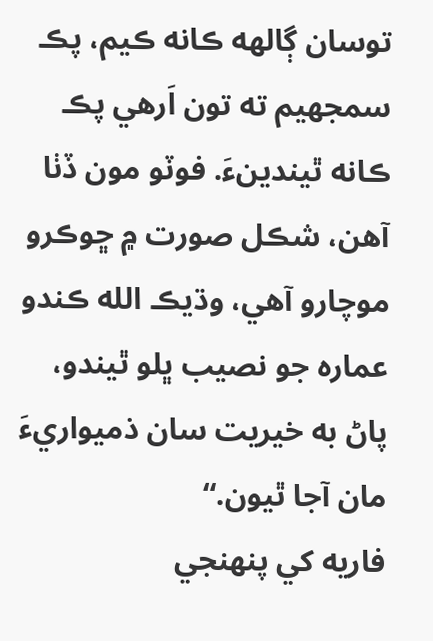توسان ڳالهه ڪانه ڪيم، پڪ سمجهيم ته تون اَرهي پڪ ڪانه ٿيندينءَ. فوٽو مون ڏٺا آهن، شڪل صورت ۾ ڇوڪرو موچارو آهي، وڌيڪ الله ڪندو عماره جو نصيب ڀلو ٿيندو، پاڻ به خيريت سان ذميواريءَ مان آجا ٿيون.“
فاريه کي پنهنجي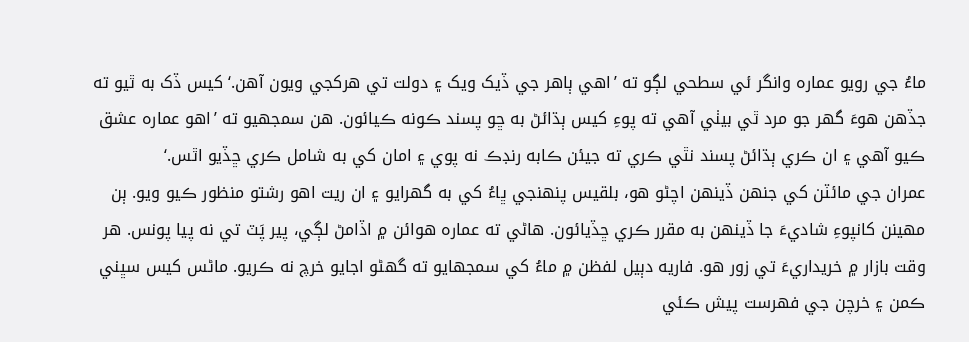ماءُ جي رويو عماره وانگر ئي سطحي لڳو ته ’اهي ٻاهر جي ڏيک ويک ۽ دولت تي هرکجي ويون آهن.‘ کيس ڏک به ٿيو ته جڏهن هوءَ گهر جو مرد ٿي بيٺي آهي ته پوءِ کيس ٻڌائڻ به ڇو پسند ڪونه ڪيائون. هن سمجهيو ته ’اهو عماره عشق ڪيو آهي ۽ ان ڪري ٻڌائڻ پسند نٿي ڪري ته جيئن ڪابه رنڊڪ نه پوي ۽ امان کي به شامل ڪري ڇڏيو اٿس.‘
عمران جي مائٽن کي جنهن ڏينهن اچڻو هو، بلقيس پنهنجي ڀاءُ کي به گهرايو ۽ ان ريت اهو رشتو منظور ڪيو ويو. ٻن مهينن کانپوءِ شاديءَ جا ڏينهن به مقرر ڪري ڇڏيائون. هاڻي ته عماره هوائن ۾ اڏامڻ لڳي، پير پَٽ تي نه پيا پونس. هر وقت بازار ۾ خريداريءَ تي زور هو. فاريه دٻيل لفظن ۾ ماءُ کي سمجهايو ته گهڻو اجايو خرچ نه ڪريو. ماڻس کيس سڀني ڪمن ۽ خرچن جي فهرست پيش ڪئي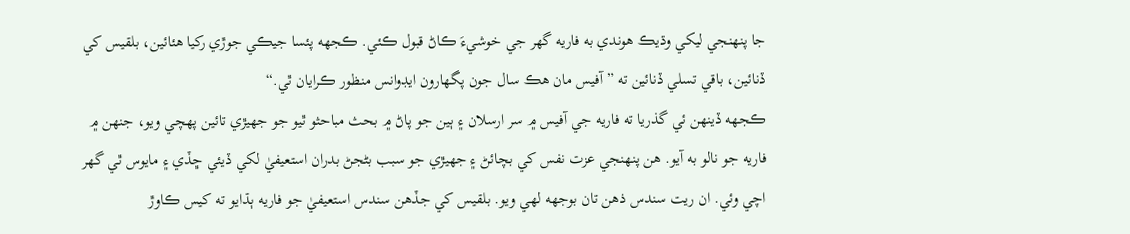جا پنهنجي ليکي وڌيڪ هوندي به فاريه گهر جي خوشيءَ ڪاڻ قبول ڪئي. ڪجهه پئسا جيڪي جوڙي رکيا هئائين، بلقيس کي ڏنائين، باقي تسلي ڏنائين ته ”آفيس مان هڪ سال جون پگهارون ايڊوانس منظور ڪرايان ٿي.“
ڪجهه ڏينهن ئي گذريا ته فاريه جي آفيس ۾ سر ارسلان ۽ ٻين جو پاڻ ۾ بحث مباحثو ٿيو جو جهيڙي تائين پهچي ويو، جنهن ۾ فاريه جو نالو به آيو. هن پنهنجي عزت نفس کي بچائڻ ۽ جهيڙي جو سبب بڻجڻ بدران استعيفيٰ لکي ڏيئي ڇڏي ۽ مايوس ٿي گهر اچي وئي. ان ريت سندس ذهن تان بوجهه لهي ويو. بلقيس کي جڏهن سندس استعيفيٰ جو فاريه ٻڌايو ته کيس ڪاوڙ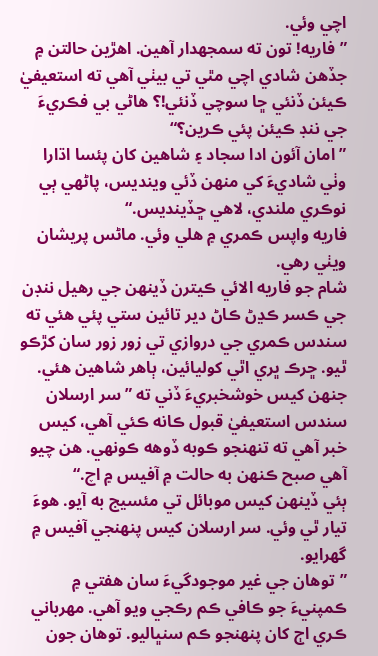اچي وئي.
”فاريه! تون ته سمجهدار آهين. اهڙين حالتن ۾ جڏهن شادي اچي مٿي تي بيٺي آهي ته استعيفيٰ ڪيئن ڏنئي ڇا سوچي ڏنئي!؟ هاڻي بي فڪريءَ جي ننڊ ڪيئن پئي ڪرين؟“
”امان آئون ادا سجاد ۽ شاهين کان پئسا اڌارا وٺي شاديءَ کي منهن ڏئي وينديس، پاڻهي ٻي نوڪري ملندي، لاهي ڇڏينديس.“
فاريه واپس ڪمري ۾ هلي وئي. ماڻس پريشان ويٺي رهي.
شام جو فاريه الائي ڪيترن ڏينهن جي رهيل ننڊن جي ڪسر ڪڍڻ ڪاڻ دير تائين ستي پئي هئي ته سندس ڪمري جي دروازي تي زور زور سان کڙڪو ٿيو. ڇرڪ ڀري اٿي کوليائين، ٻاهر شاهين هئي. جنهن کيس خوشخبريءَ ڏني ته ”سر ارسلان سندس استعيفيٰ قبول ڪانه ڪئي آهي، کيس خبر آهي ته تنهنجو ڪوبه ڏوهه ڪونهي. هن چيو آهي صبح ڪنهن به حالت ۾ آفيس ۾ اچ.“
ٻئي ڏينهن کيس موبائل تي مئسيج به آيو. هوءَ تيار ٿي وئي. سر ارسلان کيس پنهنجي آفيس ۾ گهرايو.
”توهان جي غير موجودگيءَ سان هفتي ۾ ڪمپنيءَ جو ڪافي ڪم رڪجي ويو آهي. مهرباني ڪري اڄ کان پنهنجو ڪم سنڀاليو. توهان جون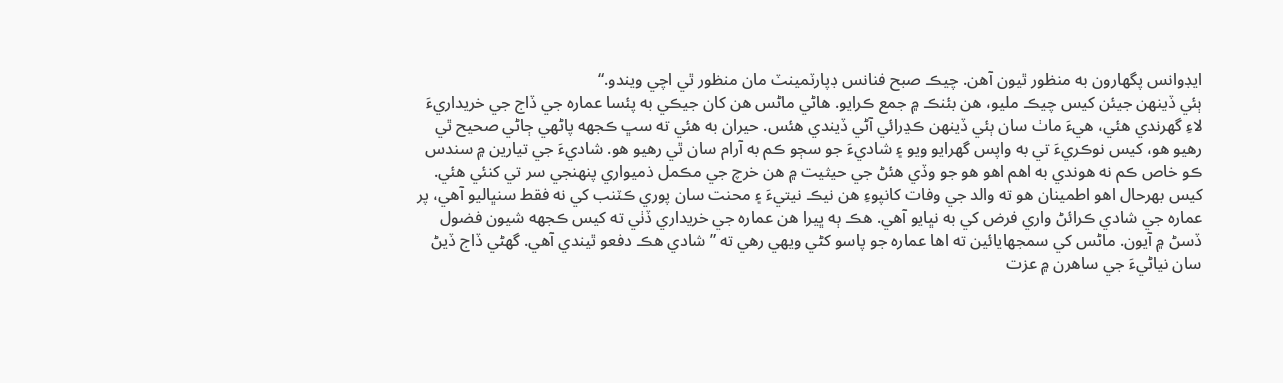ايڊوانس پگهارون به منظور ٿيون آهن. چيڪ صبح فنانس ڊپارٽمينٽ مان منظور ٿي اچي ويندو.“
ٻئي ڏينهن جيئن کيس چيڪ مليو، هن بئنڪ ۾ جمع ڪرايو. هاڻي ماڻس هن کان جيڪي به پئسا عماره جي ڏاج جي خريداريءَ لاءِ گهرندي هئي، هيءَ ماٺ سان ٻئي ڏينهن ڪڍرائي آڻي ڏيندي هئس. حيران به هئي ته سڀ ڪجهه پاڻهي ڄاڻي صحيح ٿي رهيو هو، کيس نوڪريءَ تي به واپس گهرايو ويو ۽ شاديءَ جو سڄو ڪم به آرام سان ٿي رهيو هو. شاديءَ جي تيارين ۾ سندس ڪو خاص ڪم نه هوندي به اهم اهو هو جو وڏي هئڻ جي حيثيت ۾ هن خرچ جي مڪمل ذميواري پنهنجي سر تي کنئي هئي. کيس بهرحال اهو اطمينان هو ته والد جي وفات کانپوءِ هن نيڪ نيتيءَ ۽ محنت سان پوري ڪٽنب کي نه فقط سنڀاليو آهي، پر عماره جي شادي ڪرائڻ واري فرض کي به نڀايو آهي. هڪ ٻه ڀيرا هن عماره جي خريداري ڏٺي ته کيس ڪجهه شيون فضول ڏسڻ ۾ آيون. ماڻس کي سمجهايائين ته اها عماره جو پاسو کڻي ويهي رهي ته ”شادي هڪ دفعو ٿيندي آهي. گهڻي ڏاج ڏيڻ سان نياڻيءَ جي ساهرن ۾ عزت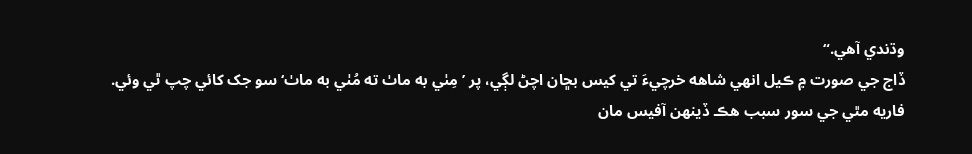وڌندي آهي.“
ڏاج جي صورت ۾ ڪيل انهي شاهه خرچيءَ تي کيس بڇان اچڻ لڳي، پر ’مِٺي به ماٺ ته مُٺي به ماٺ‘ سو جک کائي چپ ٿي وئي.
فاريه مٿي جي سور سبب هڪ ڏينهن آفيس مان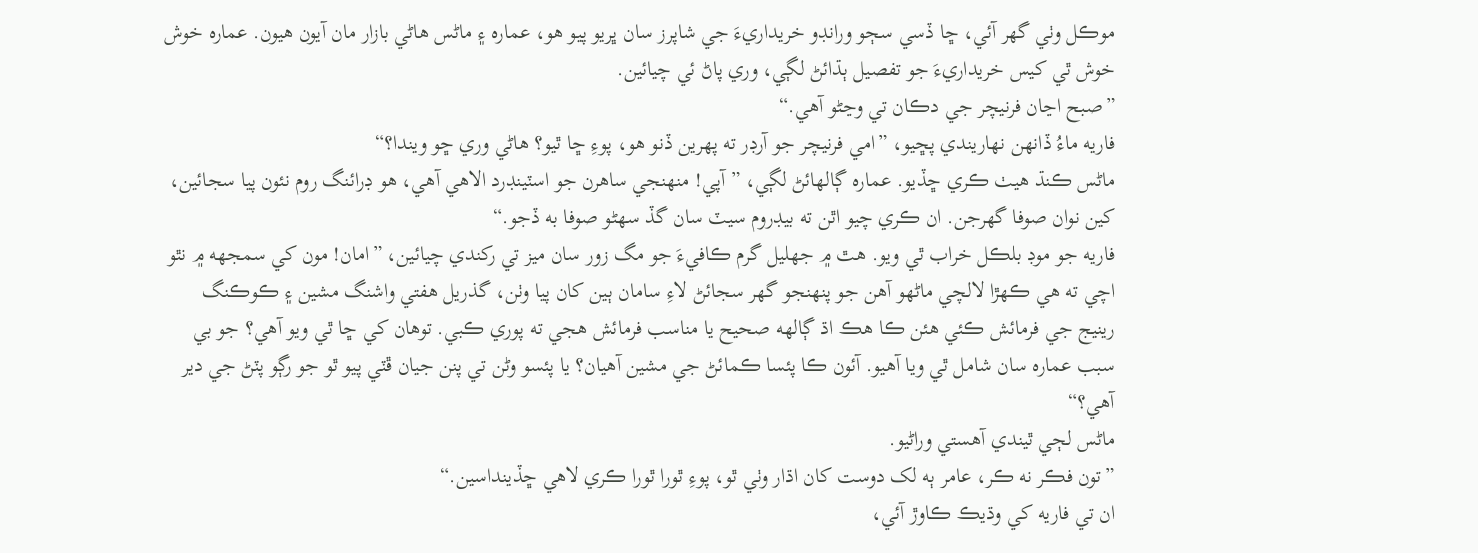موڪل وٺي گهر آئي، ڇا ڏسي سڄو ورانڊو خريداريءَ جي شاپرز سان ڀريو پيو هو، عماره ۽ ماڻس هاڻي بازار مان آيون هيون. عماره خوش خوش ٿي کيس خريداريءَ جو تفصيل ٻڌائڻ لڳي، وري پاڻ ئي چيائين.
”صبح اڃان فرنيچر جي دڪان تي وڃڻو آهي.“
فاريه ماءُ ڏانهن نهاريندي پڇيو، ”امي فرنيچر جو آرڊر ته پهرين ڏنو هو، پوءِ ڇا ٿيو؟ هاڻي وري ڇو ويندا؟“
ماڻس ڪنڌ هيٺ ڪري ڇڏيو. عماره ڳالهائڻ لڳي، ”آپي! منهنجي ساهرن جو اسٽينڊرد الاهي آهي، هو ڊرائنگ روم نئون پيا سجائين، کين نوان صوفا گهرجن. ان ڪري چيو اٿن ته بيڊروم سيٽ سان گڏ سهڻو صوفا به ڏجو.“
فاريه جو موڊ بلڪل خراب ٿي ويو. هٿ ۾ جهليل گرم ڪافيءَ جو مگ زور سان ميز تي رکندي چيائين، ”امان! مون کي سمجهه ۾ نٿو اچي ته هي ڪهڙا لالچي ماڻهو آهن جو پنهنجو گهر سجائڻ لاءِ سامان ٻين کان پيا وٺن، گذريل هفتي واشنگ مشين ۽ ڪوڪنگ رينيج جي فرمائش ڪئي هئن ڪا هڪ اڌ ڳالهه صحيح يا مناسب فرمائش هجي ته پوري ڪبي. توهان کي ڇا ٿي ويو آهي؟ جو بي سبب عماره سان شامل ٿي ويا آهيو. آئون ڪا پئسا ڪمائڻ جي مشين آهيان؟ يا پئسو وڻن تي پنن جيان ڦٽي پيو ٿو جو رڳو پٽڻ جي دير آهي؟“
ماڻس لڄي ٿيندي آهستي وراڻيو.
”تون فڪر نه ڪر، عامر ٻه لک دوست کان اڌار وٺي ٿو، پوءِ ٿورا ٿورا ڪري لاهي ڇڏينداسين.“
ان تي فاريه کي وڌيڪ ڪاوڙ آئي،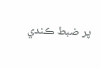پر ضبط ڪندي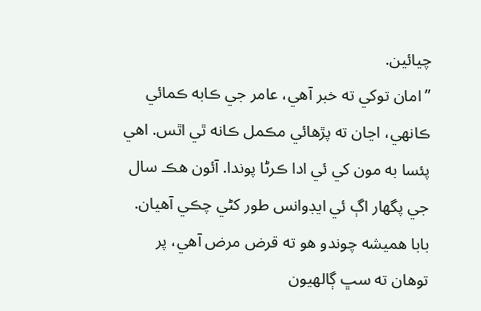چيائين.
”امان توکي ته خبر آهي، عامر جي ڪابه ڪمائي ڪانهي، اڃان ته پڙهائي مڪمل ڪانه ٿي اٿس. اهي پئسا به مون کي ئي ادا ڪرڻا پوندا. آئون هڪ سال جي پگهار اڳ ئي ايڊوانس طور کڻي چڪي آهيان. بابا هميشه چوندو هو ته قرض مرض آهي، پر توهان ته سڀ ڳالهيون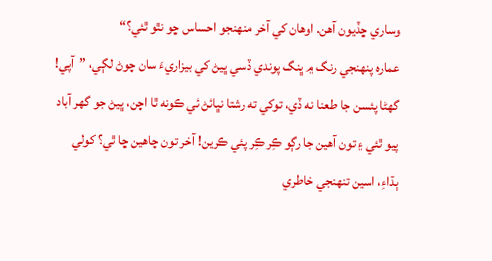وساري ڇڏيون آهن. اوهان کي آخر منهنجو احساس ڇو نٿو ٿئي؟“
عماره پنهنجي رنگ ۾ ڀنگ پوندي ڏسي ڀيڻ کي بيزاريءَ سان چوڻ لڳي، ”آپي! گهڻا پئسن جا طعنا نه ڏي، توکي ته رشتا نڀائڻ ئي ڪونه ٿا اچن، ڀيڻ جو گهر آباد پيو ٿئي ۽ تون آهين جا رڳو ڪِر ڪِر پئي ڪرين! آخر تون چاهين ڇا ٿي؟ کولي ٻڌاءِ، اسين تنهنجي خاطري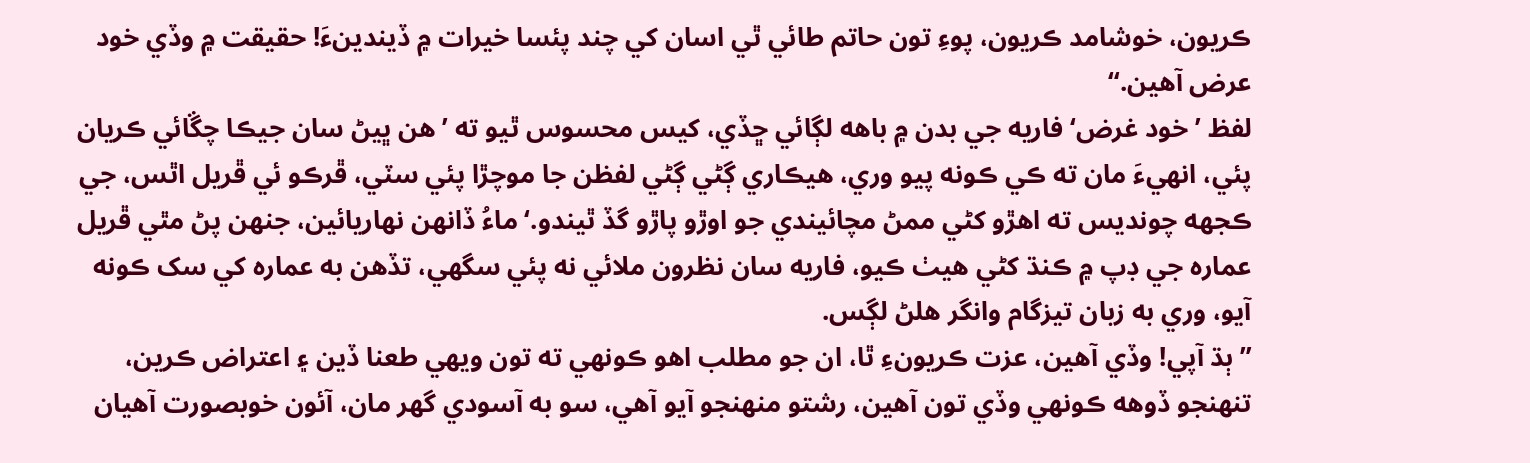ڪريون، خوشامد ڪريون، پوءِ تون حاتم طائي ٿي اسان کي چند پئسا خيرات ۾ ڏيندينءَ! حقيقت ۾ وڏي خود عرض آهين.“
لفظ ’خود غرض‘ فاريه جي بدن ۾ باهه لڳائي ڇڏي، کيس محسوس ٿيو ته ’هن ڀيڻ سان جيڪا چڱائي ڪريان پئي، انهيءَ مان ته ڪي ڪونه پيو وري، هيڪاري ڳڻي ڳڻي لفظن جا موچڙا پئي سٽي، ڦرڪو ئي ڦريل اٿس، جي ڪجهه چونديس ته اهڙو کڻي ممڻ مچائيندي جو اوڙو پاڙو گڏ ٿيندو.‘ ماءُ ڏانهن نهاريائين، جنهن پڻ مٿي ڦريل عماره جي ڊپ ۾ ڪنڌ کڻي هيٺ ڪيو، فاريه سان نظرون ملائي نه پئي سگهي، تڏهن به عماره کي سک ڪونه آيو، وري به زبان تيزگام وانگر هلڻ لڳس.
”ٻڌ آپي! وڏي آهين، عزت ڪريونءِ ٿا، ان جو مطلب اهو ڪونهي ته تون ويهي طعنا ڏين ۽ اعتراض ڪرين، تنهنجو ڏوهه ڪونهي وڏي تون آهين، رشتو منهنجو آيو آهي، سو به آسودي گهر مان، آئون خوبصورت آهيان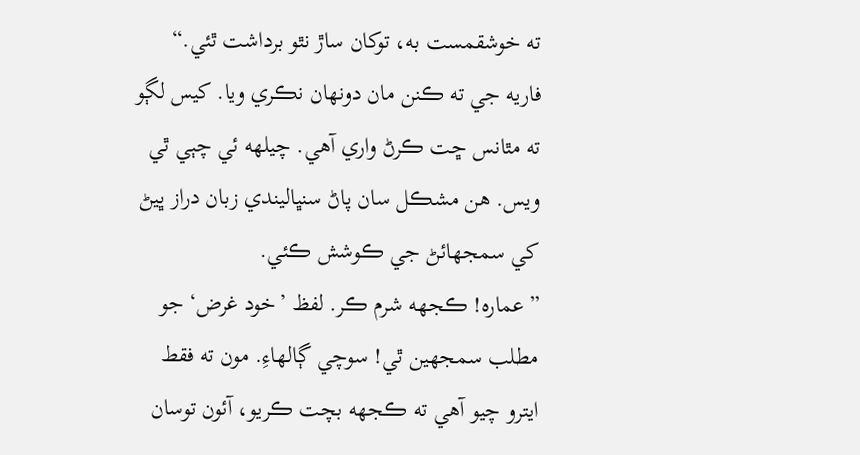ته خوشقمست به، توکان ساڙ نٿو برداشت ٿئي.“
فاريه جي ته ڪنن مان دونهان نڪري ويا. کيس لڳو ته مٿانس ڇت ڪرڻ واري آهي. چيلهه ئي چٻي ٿي ويس. هن مشڪل سان پاڻ سنڀاليندي زبان دراز ڀيڻ کي سمجهائڻ جي ڪوشش ڪئي.
”عماره! ڪجهه شرم ڪر. لفظ ’خود غرض‘ جو مطلب سمجهين ٿي! سوچي ڳالهاءِ. مون ته فقط ايترو چيو آهي ته ڪجهه بچت ڪريو، آئون توسان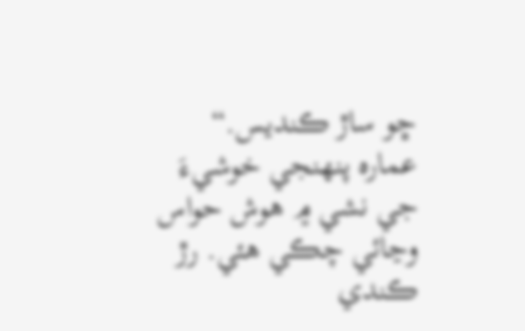ڇو ساڙ ڪنديس.“
عماره پنهنجي خوشيءَ جي نشي ۾ هوش حواس وڃائي چڪي هئي. رڙ ڪندي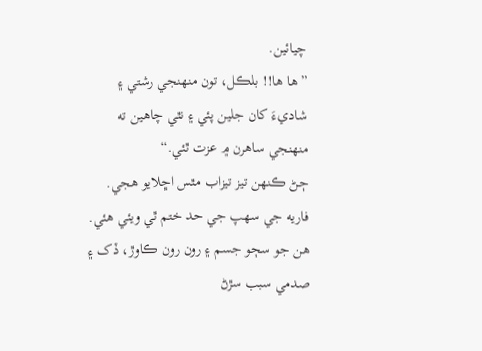چيائين.
”ها ها!! بلڪل، تون منهنجي رشتي ۽ شاديءَ کان جلين پئي ۽ نٿي چاهين ته منهنجي ساهرن ۾ عزت ٿئي.“
ڄڻ ڪنهن تيز تيزاب مٿس اڇلايو هجي. فاريه جي سهپ جي حد ختم ٿي ويئي هئي. هن جو سڄو جسم ۽ رون رون ڪاوڙ، ڏک ۽ صدمي سبب سڙڻ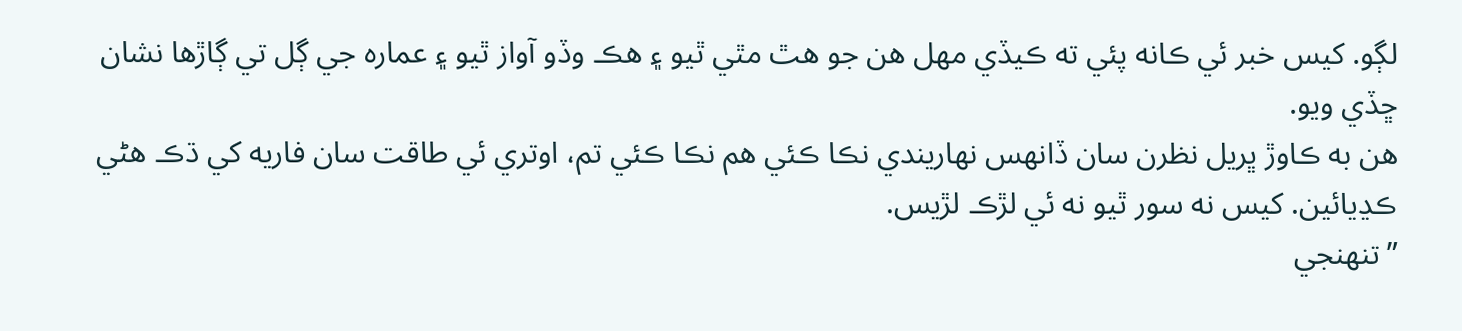لڳو. کيس خبر ئي ڪانه پئي ته ڪيڏي مهل هن جو هٿ مٿي ٿيو ۽ هڪ وڏو آواز ٿيو ۽ عماره جي ڳل تي ڳاڙها نشان ڇڏي ويو.
هن به ڪاوڙ ڀريل نظرن سان ڏانهس نهاريندي نڪا ڪئي هم نڪا ڪئي تم، اوتري ئي طاقت سان فاريه کي ڌڪ هڻي ڪڍيائين. کيس نه سور ٿيو نه ئي لڙڪ لڙيس.
”تنهنجي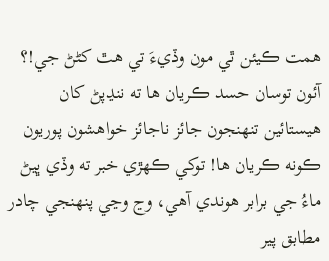همت ڪيئن ٿي مون وڏيءَ تي هٿ کڻڻ جي!؟ آئون توسان حسد ڪريان ها ته ننڍپڻ کان هيستائين تنهنجون جائز ناجائز خواهشون پوريون ڪونه ڪريان ها! توکي ڪهڙي خبر ته وڏي ڀيڻ ماءُ جي برابر هوندي آهي، وڃ وڃي پنهنجي چادر مطابق پير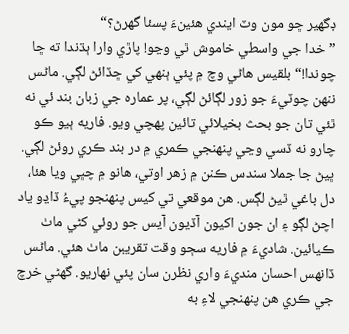ڊگهير ڇو مون وٽ ايندي هئينءَ پسئا گهرڻ؟“
”خدا جي واسطي خاموش ٿي وڃو! پاڙي وارا ٻڌندا ته ڇا چوندا!“ بلقيس هاڻي وچ ۾ پئي ٻنهي کي ڇڏائڻ لڳي. ماڻس ننهن چوٽيءَ جو زور لڳائڻ لڳي، پر عماره جي زبان بند ئي نه ٿئي تان جو بحث بخيلائي تائين پهچي ويو. فاريه ٻيو ڪو چارو نه ڏسي وڃي پنهنجي ڪمري ۾ در بند ڪري روئڻ لڳي.
ڀيڻ جا جملا سندس ڪنن ۾ زهر اوتي، هانو ۾ چڀي ويا هئا، دل باغي ٿيڻ لڳس. هن موقعي تي کيس پنهنجو پيءُ ڏاڍو ياد اچڻ لڳو ۽ ان جون اکيون آڏيون آيس جو روئي کڻي ماٺ ڪيائين. شاديءَ ۾ فاريه سڄو وقت تقريبن ماٺ هئي. ماڻس ڏانهس احسان منديءَ واري نظرن سان پئي نهاريو. گهڻي خرچ جي ڪري هن پنهنجي لاءِ به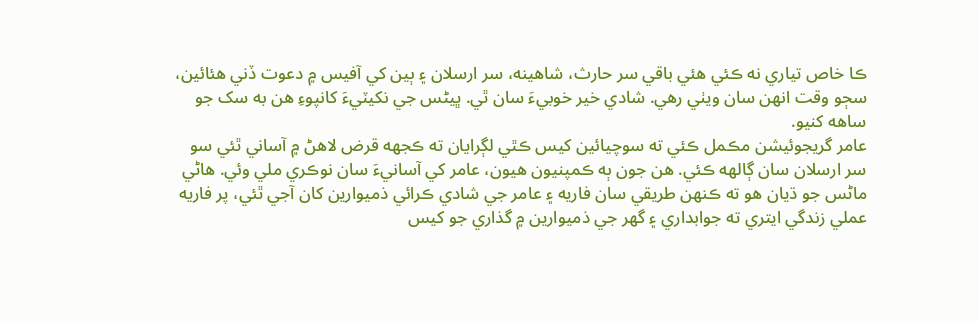ڪا خاص تياري نه ڪئي هئي باقي سر حارث، شاهينه، سر ارسلان ۽ ٻين کي آفيس ۾ دعوت ڏني هئائين، سڄو وقت انهن سان ويٺي رهي. شادي خير خوبيءَ سان ٿي. ڀيڻس جي نکيٽيءَ کانپوءِ هن به سک جو ساهه کنيو.
عامر گريجوئيشن مڪمل ڪئي ته سوچيائين کيس ڪٿي لڳرايان ته ڪجهه قرض لاهڻ ۾ آساني ٿئي سو سر ارسلان سان ڳالهه ڪئي. هن جون ٻه ڪمپنيون هيون، عامر کي آسانيءَ سان نوڪري ملي وئي. هاڻي ماڻس جو ڌيان هو ته ڪنهن طريقي سان فاريه ۽ عامر جي شادي ڪرائي ذميوارين کان آجي ٿئي، پر فاريه عملي زندگي ايتري ته جوابداري ۽ گهر جي ذميوارين ۾ گذاري جو کيس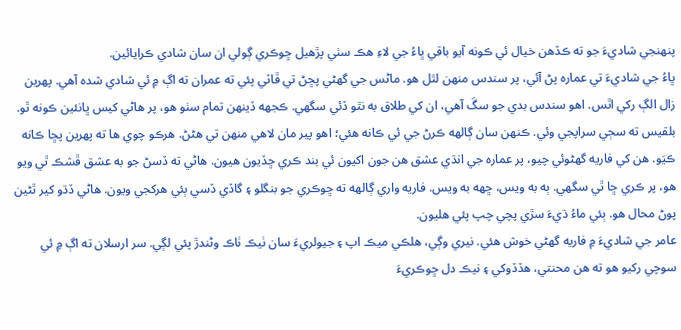پنهنجي شاديءَ جو ته ڪڏهن خيال ئي ڪونه آيو باقي ڀاءُ جي لاءِ هڪ سٺي پڙهيل ڇوڪري ڳولي ان سان شادي ڪرايائين.
ڀاءُ جي شاديءَ تي عماره پڻ آئي، پر سندس منهن لٿل هو. ماڻس جي گهڻي پڇڻ تي ڦاٽي پئي ته عمران ته اڳ ۾ ئي شادي شده آهي. پهرين زال الڳ رکي اٿس. اهو سندس بدي جو سڱ آهي، ان کي طلاق به نٿو ڏئي سگهي. ڪجهه ڏينهن تمام سٺو هو، پر هاڻي کيس ڀانئين ڪونه ٿو.
بلقيس ته سڄي سراپجي وئي. ڪنهن سان ڳالهه ڪرڻ جي ئي ڪانه هئي؛ اهو پير مان لاهي منهن تي هڻڻ. هرڪو چوي ها ته پهرين پڇا ڪانه ڪيَو. هن کي فاريه گهڻوئي چيو، پر عماره جي انڌي عشق هن جون اکيون ئي بند ڪري ڇڏيون هيون. هاڻي ته ڏسڻ جو به عشق ڦشڪ ٿي ويو هو، پر ڪري ڇا ٿي سگهي. ٻه به ويس، ڇهه به ويس. فاريه واري ڳالهه ته ڇوڪري جو بنگلو ۽ گاڏي ڏسي ٻئي هرکجي ويون. هاڻي ڏڌو کير ٿڻين پوڻ محال هو. ٻئي ماءُ ڌيءَ سڙي پچي چپ پئي هليون.
عامر جي شاديءَ ۾ فاريه گهڻي خوش هئي. نيري وڳي، هلڪي ميڪ اپ ۽ جيولريءَ سان ٺيڪ ٺاڪ وڻندڙ پئي لڳي. سر ارسلان ته اڳ ۾ ئي سوچي رکيو هو ته هن محنتي، هڏڏوکي ۽ نيڪ دل ڇوڪريءَ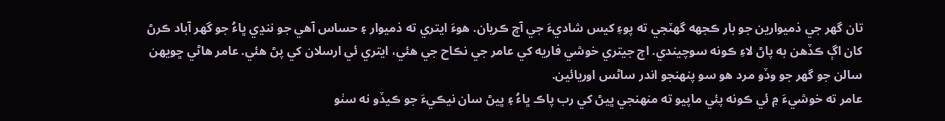تان گهر جي ذميوارين جو بار ڪجهه گهٽجي ته پوءِ کيس شاديءَ جي آڇ ڪريان. هوءَ ايتري ته ذميوار ۽ حساس آهي جو ننڍي ڀاءُ جو گهر آباد ڪرڻ کان اڳ ڪڏهن به پاڻ لاءِ ڪونه سوچيندي. اڄ جيتري خوشي فاريه کي عامر جي نڪاح جي هئي، ايتري ئي ارسلان کي پڻ هئي. عامر هاڻي ڇويهن سالن جو گهر جو وڏو مرد هو سو پنهنجو اندر ساڻس اوريائين.
عامر ته خوشيءَ ۾ ئي ڪونه پئي ماپيو ته منهنجي ڀيڻ کي رب پاڪ ڀاءُ ۽ ڀيڻ سان نيڪيءَ جو ڪيڏو نه سٺو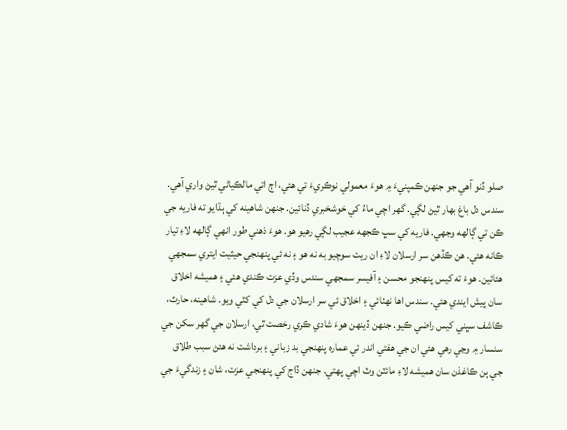صلو ڏنو آهي جو جنهن ڪمپنيءَ ۾ هوءَ معمولي نوڪريءَ تي هئي، اڄ اتي مالڪياڻي ٿيڻ واري آهي. سندس دل باغ بهار ٿيڻ لڳي. گهر اچي ماءُ کي خوشخبري ڏنائين. جنهن شاهينه کي ٻڌايو ته فاريه جي ڪن تي ڳالهه وجهي. فاريه کي سڀ ڪجهه عجيب لڳي رهيو هو. هوءَ ذهني طور انهي ڳالهه لاءِ تيار ڪانه هئي. هن ڪڏهن سر ارسلان لاءِ ان ريت سوچيو به نه هو ۽ نه ئي پنهنجي حيثيت ايتري سمجهي هئائين. هوءَ ته کيس پنهنجو محسن ۽ آفيسر سمجهي سندس وڏي عزت ڪندي هئي ۽ هميشه اخلاق سان پيش ايندي هئي. سندس اها نهٺائي ۽ اخلاق ئي سر ارسلان جي دل کي کٽي ويو. شاهينه، حارث، ڪاشف سڀني کيس راضي ڪيو. جنهن ڏينهن هوءَ شادي ڪري رخصت ٿي، ارسلان جي گهر سکن جي سنسار ۾ وڃي رهي هئي ان جي هفتي اندر ئي عماره پنهنجي بد زباني ۽ برداشت نه هئڻ سبب طلاق جي ٻن ڪاغذن سان هميشه لاءِ مائٽن وٽ اچي پهتي. جنهن ڏاج کي پنهنجي عزت، شان ۽ زندگيءَ جي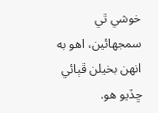خوشي ٿي سمجهائين، اهو به انهن بخيلن ڦٻائي ڇڏيو هو.